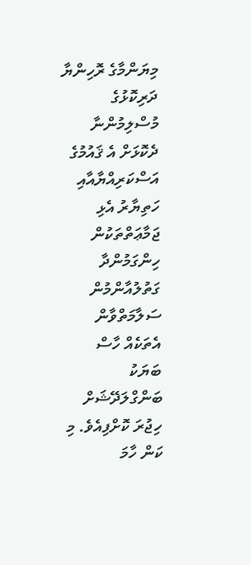މިޔަންމާގެ ރޮހިންޔާ ދަރިކޮޅުގެ މުސްލިމުންނާ ދެކޮޅަށް އެ ޤައުމުގެ އަސްކަރިއްޔާއާއި ހަތިޔާރު އެޅި ޖަމާޢަތްތަކުން ހިންގަމުންދާ ގަތުލުއާންމުން ސަލާމަތްވާން އެތަކެއް ހާސް ބަޔަކު ބަންގްލަދޭޝަށް ހިޖުރަ ކޮށްފިއެވެ. މި ކަން ހާމަ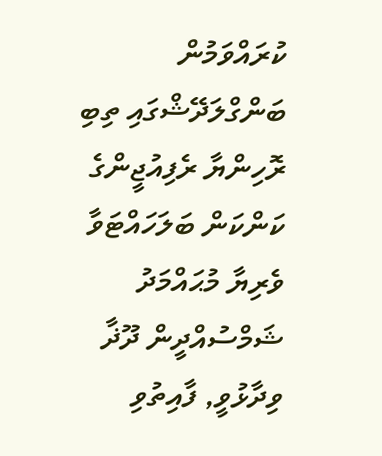ކުރައްވަމުން ބަންގްލަދޭޝްގައި ތިބި ރޮހިންޔާ ރެފިއުޖީންގެ ކަންކަން ބަލަހައްޓަވާ ވެރިޔާ މުޙައްމަދު ޝަމްސުއްދީން ދޫޛާ ވިދާޅުވީ, ފާއިތުވި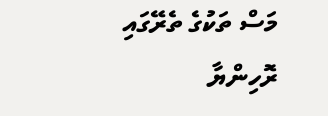މަސް ތަކުގެ ތެރޭގައި ރޮހިންޔާ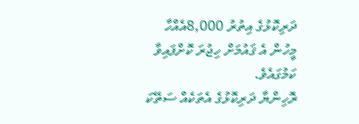ދަރިކޮޅުގެ އިތުރު 8,000އެއްހާ މީހުން އެ ޤައުމަށް ހިޖުރަ ކޮށްފައިވާ ކަމުގައެވެ.
ރޮހިންޔާ ދަރިކޮޅުގެ އެތަކެއް ސަތޭކަ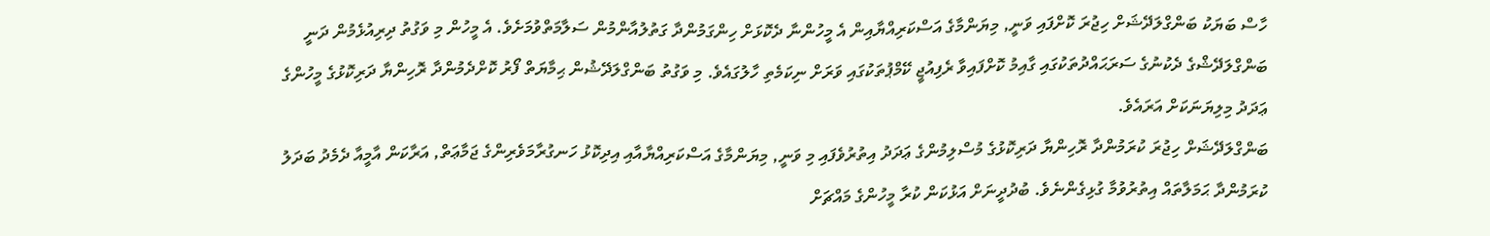ހާސް ބަޔަކު ބަންގްލަދޭޝަށް ހިޖުރަ ކޮށްފައި ވަނީ, މިޔަންމާގެ އަސްކަރިއްޔާއިން އެ މީހުންނާ ދެކޮޅަށް ހިންގަމުންދާ ގަތުލުއާންމުން ސަލާމަތްވުމަށެވެ. އެ މީހުން މި ވަގުތު ދިރިއުޅެމުން ދަނީ ބަންގްލަދޭޝްގެ ދެކުނުގެ ސަރަޙައްދުތަކުގައި ގާއިމު ކޮށްފައިވާ ރެފިއުޖީ ކޭމްޕުތަކުގައި ވަރަށް ނިކަމެތި ހާލުގައެވެ. މި ވަގުތު ބަންގްލަދޭޝުން ޙިމާޔަތް ފޯރު ކޮށްދެމުންދާ ރޮހިންޔާ ދަރިކޮޅުގެ މީހުންގެ ޢަދަދު މިލިޔަނަކަށް އަރައެވެ.
ބަންގްލަދޭޝަށް ހިޖުރަ ކުރަމުންދާ ރޮހިންޔާ ދަރިކޮޅުގެ މުސްލިމުންގެ ޢަދަދު އިތުރުވެފައި މި ވަނީ, މިޔަންމާގެ އަސްކަރިއްޔާއާއި އިދިކޮޅު ހަނގުރާމަވެރިންގެ ޖަމާޢަތް, އަރާކަން އާމީއާ ދެމެދު ބަދަލު ކުރަމުންދާ ޙަމަލާތައް އިތުރުވުމާ ގުޅިގެންނެވެ. ބުދުދީނަށް އަޅުކަން ކުރާ މީހުންގެ މައްޗަށް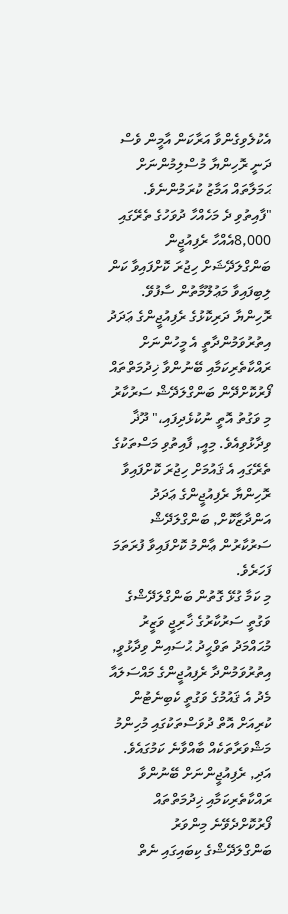އެކުލެވިގެންވާ އަރާކަން އާމީން ވެސް ދަނީ ރޮހިންޔާ މުސްލިމުންނަށް ޙަމަލާތައް އަމާޒު ކުރަމުންނެވެ.
"ފާއިތުވި ދެ މަހެއްހާ ދުވަހުގެ ތެރޭގައި 8,000އެއްހާ ރެފިއުޖީން ބަންގްލަދޭޝަށް ހިޖުރަ ކޮށްފައިވާ ކަން ލިބިފައިވާ މަޢުލޫމާތުން ސާފުވޭ. ރޮހިންޔާ ދަރިކޮޅުގެ ރެފިއުޖީންގެ ޢަދަދު އިތުރުވަމުންދާތީ އެ މީހުންނަށް ރައްކާތެރިކަމާއި ބޭނުންވާ ޚިދުމަތްތައް ފޯރުކޮށްދޭން ބަންގްލަދޭޝް ސަރުކާރު މި ވަގުތު އޮތީ ނުކުޅެދިފައި،" ދޫޛާ ވިދާޅުވިއެވެ. މިއީ, ފާއިތުވި މަސްތަކުގެ ތެރޭގައި އެ ޤައުމަށް ހިޖުރަ ކޮށްފައިވާ ރޮހިންޔާ ރެފިއުޖީންގެ ޢަދަދު އަންދާޒާކޮށް, ބަންގްލަދޭޝް ސަރުކާރުން ޢާންމު ކޮށްފައިވާ ފުރަތަމަ ފަހަރެވެ.
މި ކަމާ ގުޅޭ ގޮތުން ބަންގްލަދޭޝްގެ ވަގުތީ ސަރުކާރުގެ ޚާރިޖީ ވަޒީރު މުޙައްމަދު ތަވްޙީދު ޙުސައިން ވިދާޅުވީ, އިތުރުވަމުންދާ ރެފިއުޖީންގެ މައްސަލައާ މެދު އެ ޤައުމުގެ ވަގުތީ ކެބިނެޓުން ކުރިއަށް އޮތް ދުވަސްތަކުގައި މުހިންމު މަޝްވަރާތަކެއް ބާއްވާނެ ކަމުގައެވެ. އަދި, ރެފިއުޖީންނަށް ބޭނުންވާ ރައްކާތެރިކަމާއި ޚިދުމަތްތައް ފޯރުކޮށްދެވޭނެ މިންވަރު ބަންގްލަދޭޝްގެ ކިބައިގައި ނެތް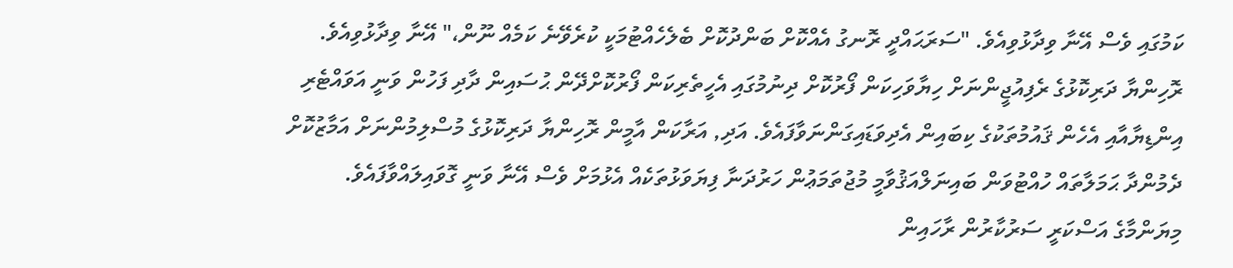ކަމުގައި ވެސް އޭނާ ވިދާޅުވިއެވެ. "ސަރަޙައްދީ ރޮނގު އެއްކޮށް ބަންދުކޮށް ބެލެހެއްޓުމަކީ ކުރެވޭނެ ކަމެއް ނޫން،" އޭނާ ވިދާޅުވިއެވެ.
ރޮހިންޔާ ދަރިކޮޅުގެ ރެފިއުޖީންނަށް ހިޔާވަހިކަން ފޯރުކޮށް ދިނުމުގައި އެހީތެރިކަން ފޯރުކޮށްދޭން ޙުސައިން ދާދި ފަހުން ވަނީ އަވައްޓެރި އިންޑިޔާއާއި އެހެން ޤައުމުތަކުގެ ކިބައިން އެދިވަޑައިގަންނަވާފައެވެ. އަދި, އަރާކަން އާމީން ރޮހިންޔާ ދަރިކޮޅުގެ މުސްލިމުންނަށް އަމާޒުކޮށް ދެމުންދާ ޙަމަލާތައް ހުއްޓުވަން ބައިނަލްއަޤުވާމީ މުޖުތަމަޢުން ހަރުދަނާ ފިޔަވަޅުތަކެއް އެޅުމަށް ވެސް އޭނާ ވަނީ ގޮވައިލައްވާފައެވެ.
މިޔަންމާގެ އަސްކަރީ ސަރުކާރުން ރާހައިން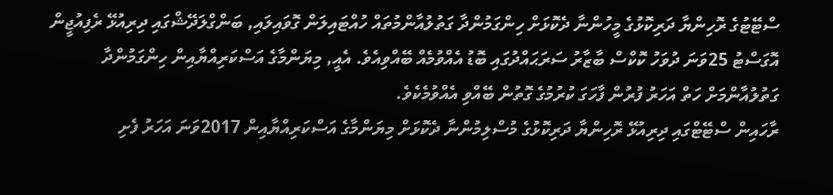ސްޓޭޓުގެ ރޮހިންޔާ ދަރިކޮޅުގެ މީހުންނާ ދެކޮޅަށް ހިންގަމުންދާ ގަތުލުއާންމުތައް ހުއްޓައިލަން ގޮވައިލައި, ބަންގްލަދޭޝްގައި ދިރިއުޅޭ ރެފިއުޖީން އޮގަސްޓު 25ވަނަ ދުވަހު ކޮކްސް ބާޒާރު ސަރަޙައްދުގައި ބޮޑު އެއްވުމެއް ބޭއްވިއެވެ. އެއީ, މިޔަންމާގެ އަސްކަރިއްޔާއިން ހިންގަމުންދާ ގަތުލުއާންމަށް ހަތް އަހަރު ފުރުން ފާހަގަ ކުރުމުގެ ގޮތުން ބޭއްވި އެއްވުމެކެވެ.
ރާހައިން ސްޓޭޓްގައި ދިރިއުޅޭ ރޮހިންޔާ ދަރިކޮޅުގެ މުސްލިމުންނާ ދެކޮޅަށް މިޔަންމާގެ އަސްކަރިއްޔާއިން 2017ވަނަ އަހަރު ފެށި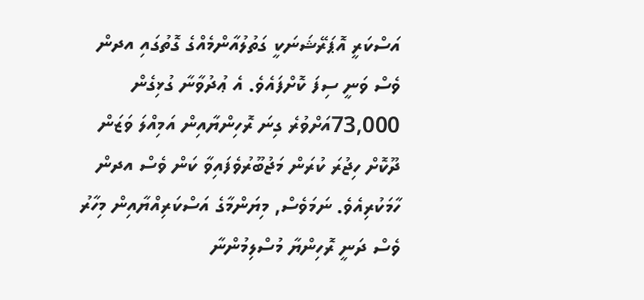އަސްކަރީ އޮޕަރޭޝަނަކީ ގަތުލުއާންމެއްގެ ގޮތުގައި އދން ވެސް ވަނީ ސިފަ ކޮށްފައެވެ. އެ ޢުދުވާނާ ގުޅިގެން 73,000އަށްވުރެ ގިނަ ރޮހިންޔާއިން އަމިއްލަ ވަޒަން ދޫކޮށް ހިޖުރަ ކުރަން މަޖުބޫރުވެފައިވާ ކަން ވެސް އދން ހާމަކުރިއެވެ. ނަމަވެސް, މިޔަންމާގެ އަސްކަރިއްޔާއިން މިހާރު ވެސް ދަނީ ރޮހިންޔާ މުސްލިމުންނާ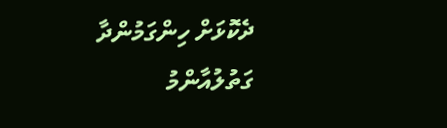ދެކޮޅަށް ހިންގަމުންދާ ގަތުލުއާންމު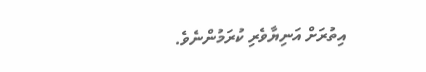އިތުރަށް އަނިޔާވެރި ކުރަމުންނެވެ.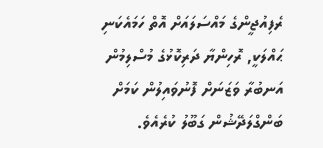ރެފިއުޖީންގެ މައްސަލައަށް އޮތް ހަމައެކަނި ޙައްލަކީ, ރޮހިންޔާ ދަރިކޮޅުގެ މުސްލިމުން އަނބުރާ ވަޒަނަށް ފޮނުވައިލުން ކަމަށް ބަންގްލަދޭޝުން ގަބޫލު ކުރެއެވެ.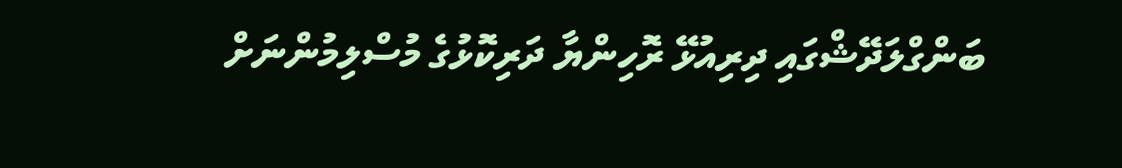ބަންގްލަދޭޝްގައި ދިރިއުޅޭ ރޮހިންޔާ ދަރިކޮޅުގެ މުސްލިމުންނަށް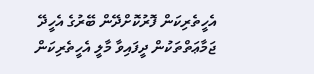އެހީތެރިކަން ފޮރުކޮށްދޭން ބޭރުގެ އެހީދޭ ޖަމާޢަތްތަކުން ދީފައިވާ މާލީ އެހީތެރިކަން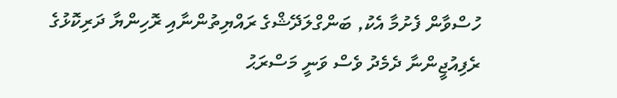ހުސްވާން ފެށުމާ އެކު, ބަންގްލަދޭޝްގެ ރައްޔިތުންނާއި ރޮހިންޔާ ދަރިކޮޅުގެ ރެފިއުޖީންނާ ދެމެދު ވެސް ވަނީ މަސްރަޙު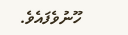ހޫނުވެފައެވެ.